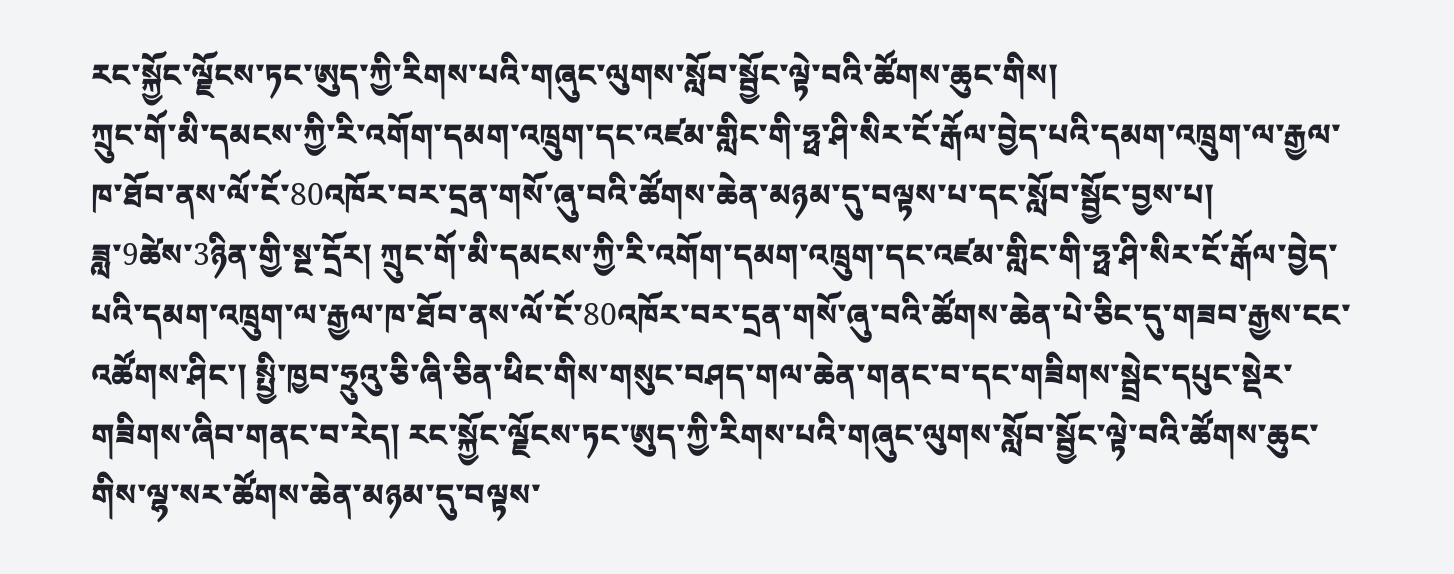རང་སྐྱོང་ལྗོངས་ཏང་ཨུད་ཀྱི་རིགས་པའི་གཞུང་ལུགས་སློབ་སྦྱོང་ལྟེ་བའི་ཚོགས་ཆུང་གིས།
ཀྲུང་གོ་མི་དམངས་ཀྱི་རི་འགོག་དམག་འཁྲུག་དང་འཛམ་གླིང་གི་ཧྥ་ཤི་སིར་ངོ་རྒོལ་བྱེད་པའི་དམག་འཁྲུག་ལ་རྒྱལ་ཁ་ཐོབ་ནས་ལོ་ངོ་80འཁོར་བར་དྲན་གསོ་ཞུ་བའི་ཚོགས་ཆེན་མཉམ་དུ་བལྟས་པ་དང་སློབ་སྦྱོང་བྱས་པ།
ཟླ་9ཚེས་3ཉིན་གྱི་སྔ་དྲོར། ཀྲུང་གོ་མི་དམངས་ཀྱི་རི་འགོག་དམག་འཁྲུག་དང་འཛམ་གླིང་གི་ཧྥ་ཤི་སིར་ངོ་རྒོལ་བྱེད་པའི་དམག་འཁྲུག་ལ་རྒྱལ་ཁ་ཐོབ་ནས་ལོ་ངོ་80འཁོར་བར་དྲན་གསོ་ཞུ་བའི་ཚོགས་ཆེན་པེ་ཅིང་དུ་གཟབ་རྒྱས་ངང་འཚོགས་ཤིང་། སྤྱི་ཁྱབ་ཧྲུའུ་ཅི་ཞི་ཅིན་ཕིང་གིས་གསུང་བཤད་གལ་ཆེན་གནང་བ་དང་གཟིགས་སྦྲེང་དཔུང་སྡེར་གཟིགས་ཞིབ་གནང་བ་རེད། རང་སྐྱོང་ལྗོངས་ཏང་ཨུད་ཀྱི་རིགས་པའི་གཞུང་ལུགས་སློབ་སྦྱོང་ལྟེ་བའི་ཚོགས་ཆུང་གིས་ལྷ་སར་ཚོགས་ཆེན་མཉམ་དུ་བལྟས་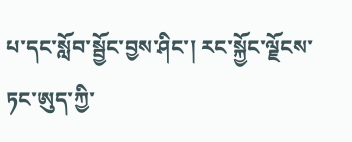པ་དང་སློབ་སྦྱོང་བྱས་ཤིང་། རང་སྐྱོང་ལྗོངས་ཏང་ཨུད་ཀྱི་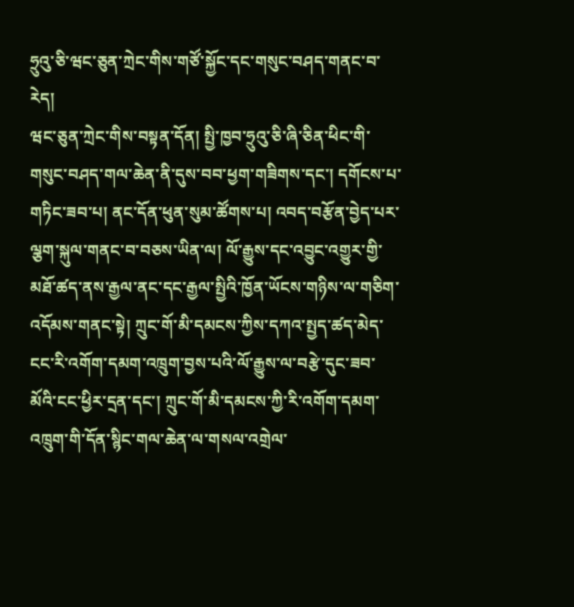ཧྲུའུ་ཅི་ཝང་ཅུན་ཀྲེང་གིས་གཙོ་སྐྱོང་དང་གསུང་བཤད་གནང་བ་རེད།
ཝང་ཅུན་ཀྲེང་གིས་བསྟན་དོན། སྤྱི་ཁྱབ་ཧྲུའུ་ཅི་ཞི་ཅིན་ཕིང་གི་གསུང་བཤད་གལ་ཆེན་ནི་དུས་བབ་ཕྱག་གཟིགས་དང་། དགོངས་པ་གཏིང་ཟབ་པ། ནང་དོན་ཕུན་སུམ་ཚོགས་པ། འབད་བརྩོན་བྱེད་པར་ལྕག་སྐུལ་གནང་བ་བཅས་ཡིན་ལ། ལོ་རྒྱུས་དང་འབྱུང་འགྱུར་གྱི་མཐོ་ཚད་ནས་རྒྱལ་ནང་དང་རྒྱལ་སྤྱིའི་ཁྱོན་ཡོངས་གཉིས་ལ་གཅིག་འདོམས་གནང་སྟེ། ཀྲུང་གོ་མི་དམངས་ཀྱིས་དཀའ་སྤྱད་ཚད་མེད་ངང་རི་འགོག་དམག་འཁྲུག་བྱས་པའི་ལོ་རྒྱུས་ལ་བརྩེ་དུང་ཟབ་མོའི་ངང་ཕྱིར་དྲན་དང་། ཀྲུང་གོ་མི་དམངས་ཀྱི་རི་འགོག་དམག་འཁྲུག་གི་དོན་སྙིང་གལ་ཆེན་ལ་གསལ་འགྲེལ་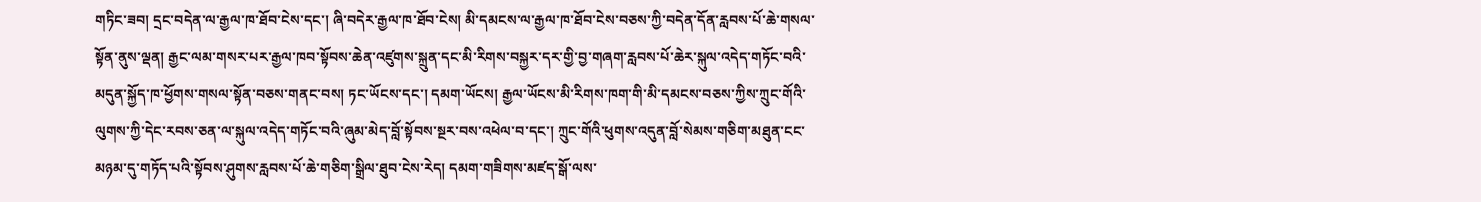གཏིང་ཟབ། དྲང་བདེན་ལ་རྒྱལ་ཁ་ཐོབ་ངེས་དང་། ཞི་བདེར་རྒྱལ་ཁ་ཐོབ་ངེས། མི་དམངས་ལ་རྒྱལ་ཁ་ཐོབ་ངེས་བཅས་ཀྱི་བདེན་དོན་རླབས་པོ་ཆེ་གསལ་སྟོན་ནུས་ལྡན། རྒྱང་ལམ་གསར་པར་རྒྱལ་ཁབ་སྟོབས་ཆེན་འཛུགས་སྐྲུན་དང་མི་རིགས་བསྐྱར་དར་གྱི་བྱ་གཞག་རླབས་པོ་ཆེར་སྐུལ་འདེད་གཏོང་བའི་མདུན་སྐྱོད་ཁ་ཕྱོགས་གསལ་སྟོན་བཅས་གནང་བས། ཏང་ཡོངས་དང་། དམག་ཡོངས། རྒྱལ་ཡོངས་མི་རིགས་ཁག་གི་མི་དམངས་བཅས་ཀྱིས་ཀྲུང་གོའི་ལུགས་ཀྱི་དེང་རབས་ཅན་ལ་སྐུལ་འདེད་གཏོང་བའི་ཞུམ་མེད་བློ་སྟོབས་སྔར་བས་འཕེལ་བ་དང་། ཀྲུང་གོའི་ཕུགས་འདུན་བློ་སེམས་གཅིག་མཐུན་ངང་མཉམ་དུ་གཏོད་པའི་སྟོབས་ཤུགས་རླབས་པོ་ཆེ་གཅིག་སྒྲིལ་ཐུབ་ངེས་རེད། དམག་གཟིགས་མཛད་སྒོ་ལས་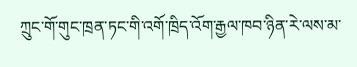ཀྲུང་གོ་གུང་ཁྲན་ཏང་གི་འགོ་ཁྲིད་འོག་རྒྱལ་ཁབ་ཉིན་རེ་ལས་མ་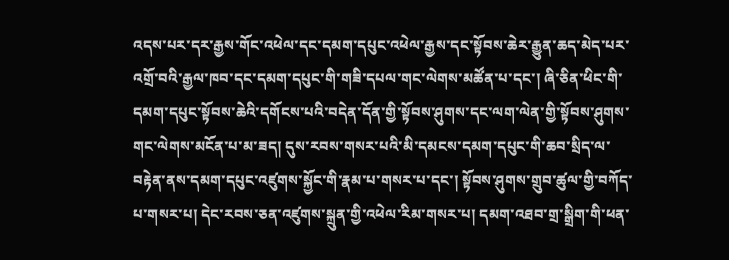འདས་པར་དར་རྒྱས་གོང་འཕེལ་དང་དམག་དཔུང་འཕེལ་རྒྱས་དང་སྟོབས་ཆེར་རྒྱུན་ཆད་མེད་པར་འགྲོ་བའི་རྒྱལ་ཁབ་དང་དམག་དཔུང་གི་གཟི་དཔལ་གང་ལེགས་མཚོན་པ་དང་། ཞི་ཅིན་ཕིང་གི་དམག་དཔུང་སྟོབས་ཆེའི་དགོངས་པའི་བདེན་དོན་གྱི་སྟོབས་ཤུགས་དང་ལག་ལེན་གྱི་སྟོབས་ཤུགས་གང་ལེགས་མངོན་པ་མ་ཟད། དུས་རབས་གསར་པའི་མི་དམངས་དམག་དཔུང་གི་ཆབ་སྲིད་ལ་བརྟེན་ནས་དམག་དཔུང་འཛུགས་སྐྱོང་གི་རྣམ་པ་གསར་པ་དང་། སྟོབས་ཤུགས་གྲུབ་ཚུལ་གྱི་བཀོད་པ་གསར་པ། དེང་རབས་ཅན་འཛུགས་སྐྲུན་གྱི་འཕེལ་རིམ་གསར་པ། དམག་འཐབ་གྲ་སྒྲིག་གི་ཕན་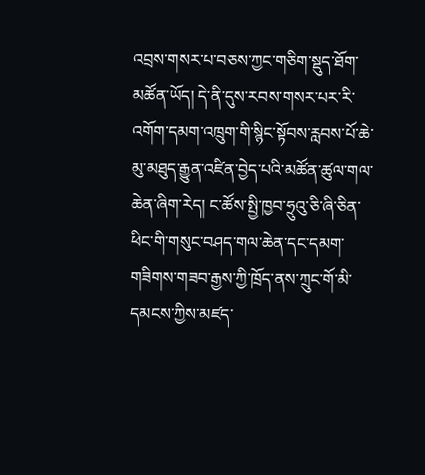འབྲས་གསར་པ་བཅས་ཀྱང་གཅིག་སྡུད་ཐོག་མཚོན་ཡོད། དེ་ནི་དུས་རབས་གསར་པར་རི་འགོག་དམག་འཁྲུག་གི་སྙིང་སྟོབས་རླབས་པོ་ཆེ་མུ་མཐུད་རྒྱུན་འཛིན་བྱེད་པའི་མཚོན་ཚུལ་གལ་ཆེན་ཞིག་རེད། ང་ཚོས་སྤྱི་ཁྱབ་ཧྲུའུ་ཅི་ཞི་ཅིན་ཕིང་གི་གསུང་བཤད་གལ་ཆེན་དང་དམག་གཟིགས་གཟབ་རྒྱས་ཀྱི་ཁྲོད་ནས་ཀྲུང་གོ་མི་དམངས་ཀྱིས་མཛད་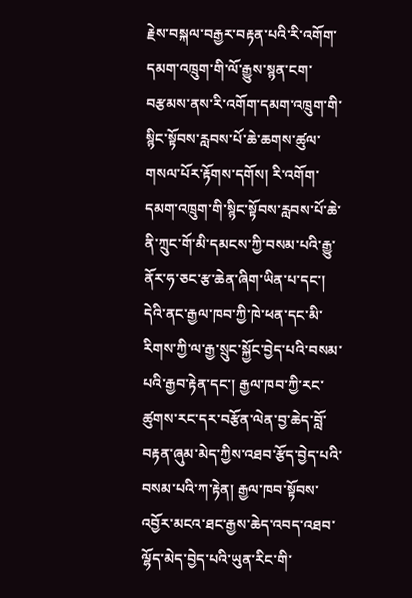རྗེས་བསྐལ་བརྒྱར་བརྟན་པའི་རི་འགོག་དམག་འཁྲུག་གི་ལོ་རྒྱུས་སྙན་ངག་བརྩམས་ནས་རི་འགོག་དམག་འཁྲུག་གི་སྙིང་སྟོབས་རླབས་པོ་ཆེ་ཆགས་ཚུལ་གསལ་པོར་རྟོགས་དགོས། རི་འགོག་དམག་འཁྲུག་གི་སྙིང་སྟོབས་རླབས་པོ་ཆེ་ནི་ཀྲུང་གོ་མི་དམངས་ཀྱི་བསམ་པའི་རྒྱུ་ནོར་ཧ་ཅང་རྩ་ཆེན་ཞིག་ཡིན་པ་དང་། དེའི་ནང་རྒྱལ་ཁབ་ཀྱི་ཁེ་ཕན་དང་མི་རིགས་ཀྱི་ལ་རྒྱ་སྲུང་སྐྱོང་བྱེད་པའི་བསམ་པའི་རྒྱབ་རྟེན་དང་། རྒྱལ་ཁབ་ཀྱི་རང་ཚུགས་རང་དར་བརྩོན་ལེན་བྱ་ཆེད་བློ་བརྟན་ཞུམ་མེད་ཀྱིས་འཐབ་རྩོད་བྱེད་པའི་བསམ་པའི་ཀ་རྟེན། རྒྱལ་ཁབ་སྟོབས་འབྱོར་མངའ་ཐང་རྒྱས་ཆེད་འབད་འཐབ་ལྷོད་མེད་བྱེད་པའི་ཡུན་རིང་གི་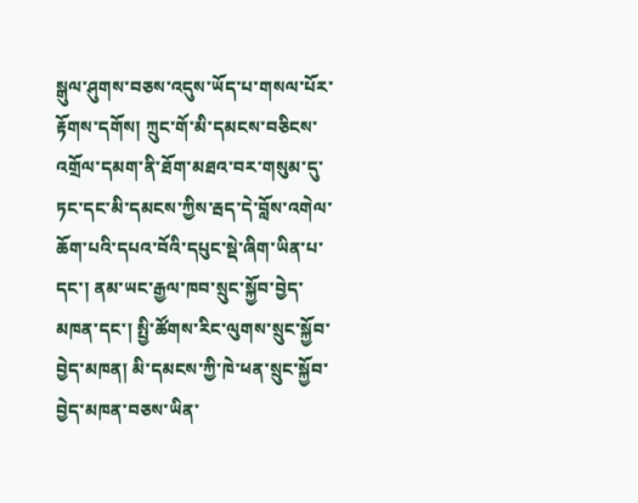སྒུལ་ཤུགས་བཅས་འདུས་ཡོད་པ་གསལ་པོར་རྟོགས་དགོས། ཀྲུང་གོ་མི་དམངས་བཅིངས་འགྲོལ་དམག་ནི་ཐོག་མཐའ་བར་གསུམ་དུ་ཏང་དང་མི་དམངས་ཀྱིས་རྦད་དེ་བློས་འགེལ་ཆོག་པའི་དཔའ་བོའི་དཔུང་སྡེ་ཞིག་ཡིན་པ་དང་། ནམ་ཡང་རྒྱལ་ཁབ་སྲུང་སྐྱོབ་བྱེད་མཁན་དང་། སྤྱི་ཚོགས་རིང་ལུགས་སྲུང་སྐྱོབ་བྱེད་མཁན། མི་དམངས་ཀྱི་ཁེ་ཕན་སྲུང་སྐྱོབ་བྱེད་མཁན་བཅས་ཡིན་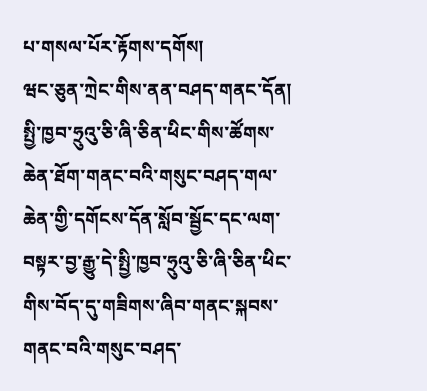པ་གསལ་པོར་རྟོགས་དགོས།
ཝང་ཅུན་ཀྲེང་གིས་ནན་བཤད་གནང་དོན། སྤྱི་ཁྱབ་ཧྲུའུ་ཅི་ཞི་ཅིན་ཕིང་གིས་ཚོགས་ཆེན་ཐོག་གནང་བའི་གསུང་བཤད་གལ་ཆེན་གྱི་དགོངས་དོན་སློབ་སྦྱོང་དང་ལག་བསྟར་བྱ་རྒྱུ་དེ་སྤྱི་ཁྱབ་ཧྲུའུ་ཅི་ཞི་ཅིན་ཕིང་གིས་བོད་དུ་གཟིགས་ཞིབ་གནང་སྐབས་གནང་བའི་གསུང་བཤད་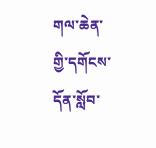གལ་ཆེན་གྱི་དགོངས་དོན་སློབ་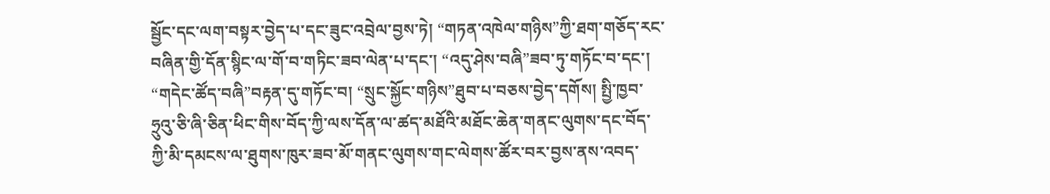སྦྱོང་དང་ལག་བསྟར་བྱེད་པ་དང་ཟུང་འབྲེལ་བྱས་ཏེ། “གཏན་འཁེལ་གཉིས”ཀྱི་ཐག་གཅོད་རང་བཞིན་གྱི་དོན་སྙིང་ལ་གོ་བ་གཏིང་ཟབ་ལེན་པ་དང་། “འདུ་ཤེས་བཞི”ཟབ་ཏུ་གཏོང་བ་དང་། “གདེང་ཚོད་བཞི”བརྟན་དུ་གཏོང་བ། “སྲུང་སྐྱོང་གཉིས”ཐུབ་པ་བཅས་བྱེད་དགོས། སྤྱི་ཁྱབ་ཧྲུའུ་ཅི་ཞི་ཅིན་ཕིང་གིས་བོད་ཀྱི་ལས་དོན་ལ་ཚད་མཐོའི་མཐོང་ཆེན་གནང་ལུགས་དང་བོད་ཀྱི་མི་དམངས་ལ་ཐུགས་ཁུར་ཟབ་མོ་གནང་ལུགས་གང་ལེགས་ཚོར་བར་བྱས་ནས་འབད་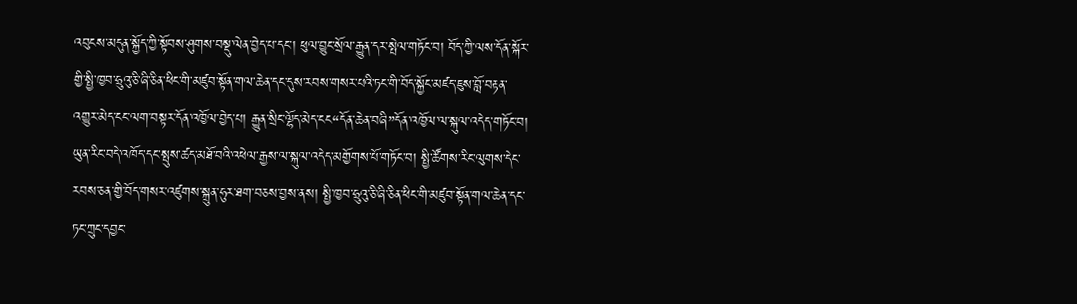འབུངས་མདུན་སྐྱོད་ཀྱི་སྟོབས་ཤུགས་བསྡུ་ལེན་བྱེད་པ་དང་། ཕུལ་བྱུང་སྲོལ་རྒྱུན་དར་སྤེལ་གཏོང་བ། བོད་ཀྱི་ལས་དོན་སྐོར་གྱི་སྤྱི་ཁྱབ་ཧྲུའུ་ཅི་ཞི་ཅིན་ཕིང་གི་མཛུབ་སྟོན་གལ་ཆེན་དང་དུས་རབས་གསར་པའི་ཏང་གི་བོད་སྐྱོང་མཛད་ཇུས་བློ་བརྟན་འགྱུར་མེད་ངང་ལག་བསྟར་དོན་འཁྱོལ་བྱེད་པ། རྒྱུན་སྲིང་ལྷོད་མེད་ངང“དོན་ཆེན་བཞི”དོན་འཁྱོལ་ལ་སྐུལ་འདེད་གཏོང་བ། ཡུན་རིང་བདེ་འཁོད་དང་སྤུས་ཚད་མཐོ་བའི་འཕེལ་རྒྱས་ལ་སྐུལ་འདེད་མགྱོགས་པོ་གཏོང་བ། སྤྱི་ཚོགས་རིང་ལུགས་དེང་རབས་ཅན་གྱི་བོད་གསར་འཛུགས་སྐྲུན་ཧུར་ཐག་བཅས་བྱས་ནས། སྤྱི་ཁྱབ་ཧྲུའུ་ཅི་ཞི་ཅིན་ཕིང་གི་མཛུབ་སྟོན་གལ་ཆེན་དང་ཏང་ཀྲུང་དབྱང་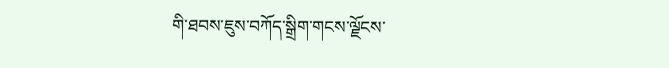གི་ཐབས་ཇུས་བཀོད་སྒྲིག་གངས་ལྗོངས་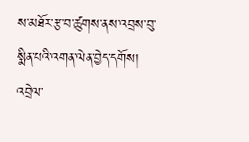ས་མཐོར་རྩ་བ་ཚུགས་ནས་འབྲས་བུ་སྨིན་པའི་འགན་ལེན་བྱེད་དགོས།
འབྲེལ་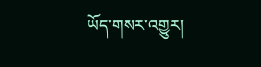ཡོད་གསར་འགྱུར།